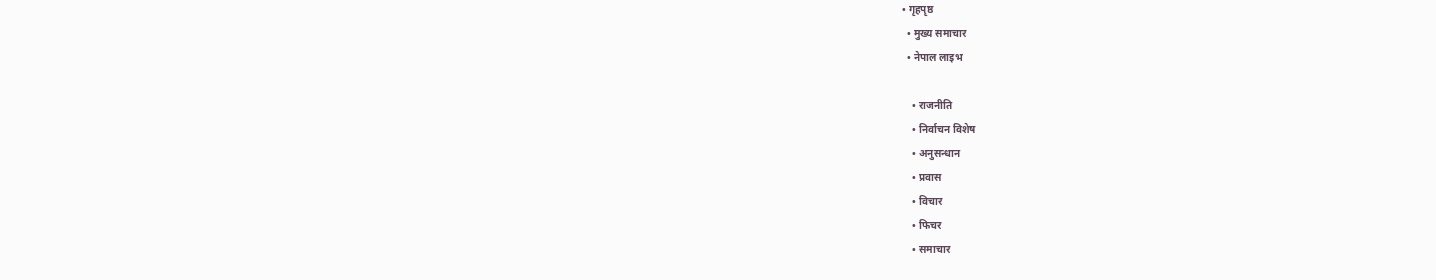• गृहपृष्ठ
  • मुख्य समाचार
  • नेपाल लाइभ

    • राजनीति
    • निर्वाचन विशेष
    • अनुसन्धान
    • प्रवास
    • विचार
    • फिचर
    • समाचार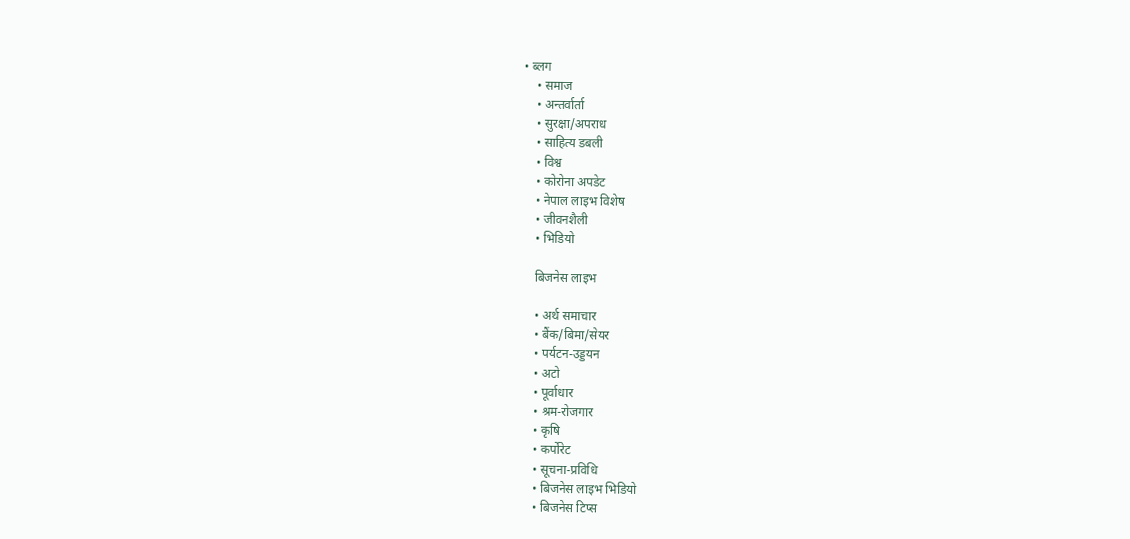• ब्लग
    • समाज
    • अन्तर्वार्ता
    • सुरक्षा/अपराध
    • साहित्य डबली
    • विश्व
    • कोरोना अपडेट
    • नेपाल लाइभ विशेष
    • जीवनशैली
    • भिडियो

    बिजनेस लाइभ

    • अर्थ समाचार
    • बैंक/बिमा/सेयर
    • पर्यटन-उड्डयन
    • अटो
    • पूर्वाधार
    • श्रम-रोजगार
    • कृषि
    • कर्पोरेट
    • सूचना-प्रविधि
    • बिजनेस लाइभ भिडियो
    • बिजनेस टिप्स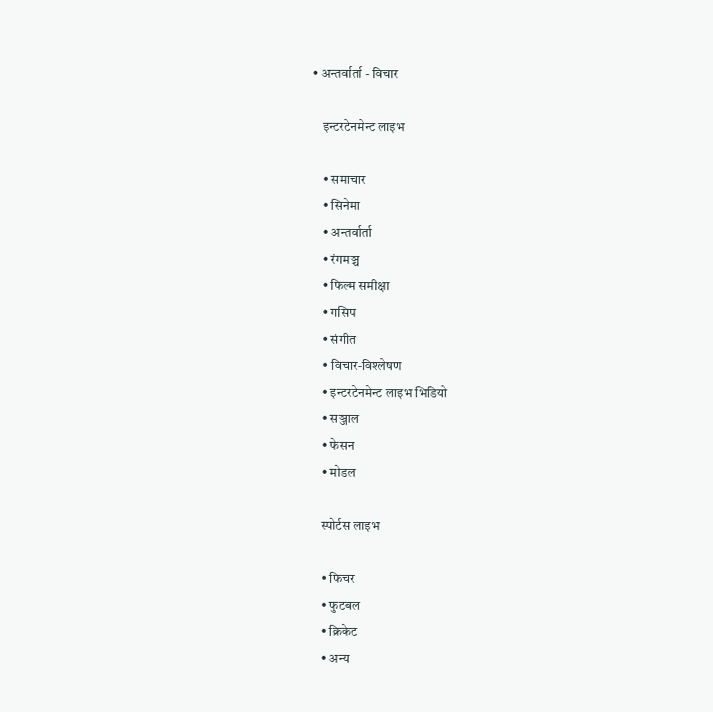• अन्तर्वार्ता - विचार

    इन्टरटेनमेन्ट लाइभ

    • समाचार
    • सिनेमा
    • अन्तर्वार्ता
    • रंगमञ्च
    • फिल्म समीक्षा
    • गसिप
    • संगीत
    • विचार-विश्लेषण
    • इन्टरटेनमेन्ट लाइभ भिडियो
    • सञ्जाल
    • फेसन
    • मोडल

    स्पोर्टस लाइभ

    • फिचर
    • फुटबल
    • क्रिकेट
    • अन्य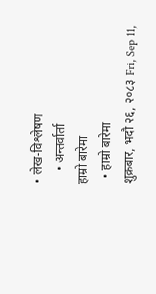• लेख-विश्लेषण
    • अन्तर्वार्ता
हाम्रो बारेमा
  • हाम्रो बारेमा
शुक्रबार, भदौ २६, २०८३ Fri, Sep 11,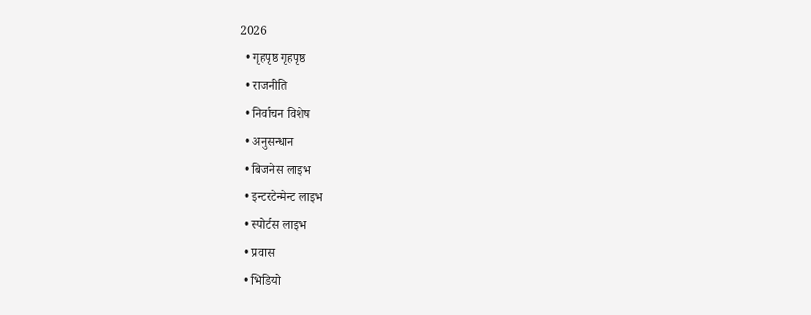2026
  • गृहपृष्ठ गृहपृष्ठ
  • राजनीति
  • निर्वाचन विशेष
  • अनुसन्धान
  • बिजनेस लाइभ
  • इन्टरटेन्मेन्ट लाइभ
  • स्पोर्टस लाइभ
  • प्रवास
  • भिडियो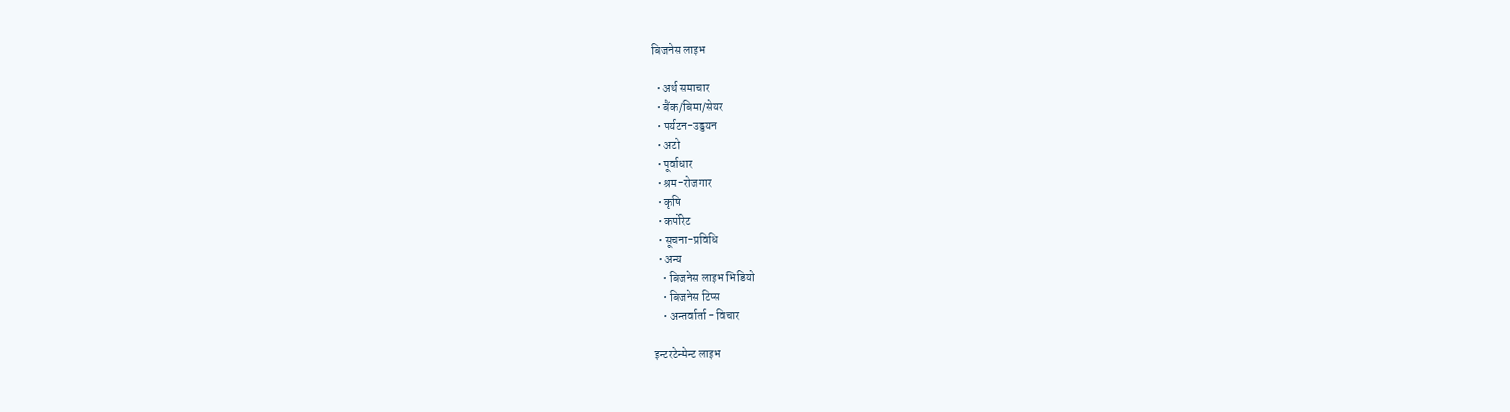बिजनेस लाइभ

  • अर्थ समाचार
  • बैंक/बिमा/सेयर
  • पर्यटन-उड्डयन
  • अटो
  • पूर्वाधार
  • श्रम-रोजगार
  • कृषि
  • कर्पोरेट
  • सूचना-प्रविधि
  • अन्य
    • बिजनेस लाइभ भिडियो
    • बिजनेस टिप्स
    • अन्तर्वार्ता - विचार

इन्टरटेन्मेन्ट लाइभ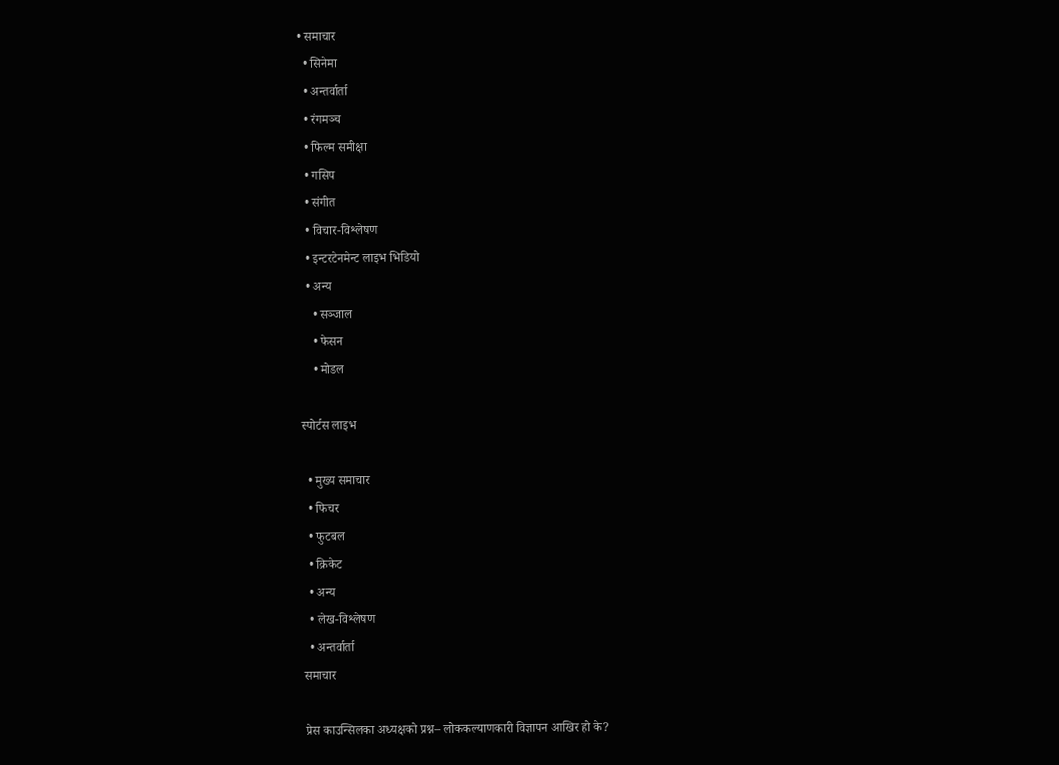• समाचार
  • सिनेमा
  • अन्तर्वार्ता
  • रंगमञ्च
  • फिल्म समीक्षा
  • गसिप
  • संगीत
  • विचार-विश्लेषण
  • इन्टरटेनमेन्ट लाइभ भिडियो
  • अन्य
    • सञ्जाल
    • फेसन
    • मोडल

स्पोर्टस लाइभ

  • मुख्य समाचार
  • फिचर
  • फुटबल
  • क्रिकेट
  • अन्य
  • लेख-विश्लेषण
  • अन्तर्वार्ता
समाचार

प्रेस काउन्सिलका अध्यक्षको प्रश्न– लोककल्याणकारी विज्ञापन आखिर हो के?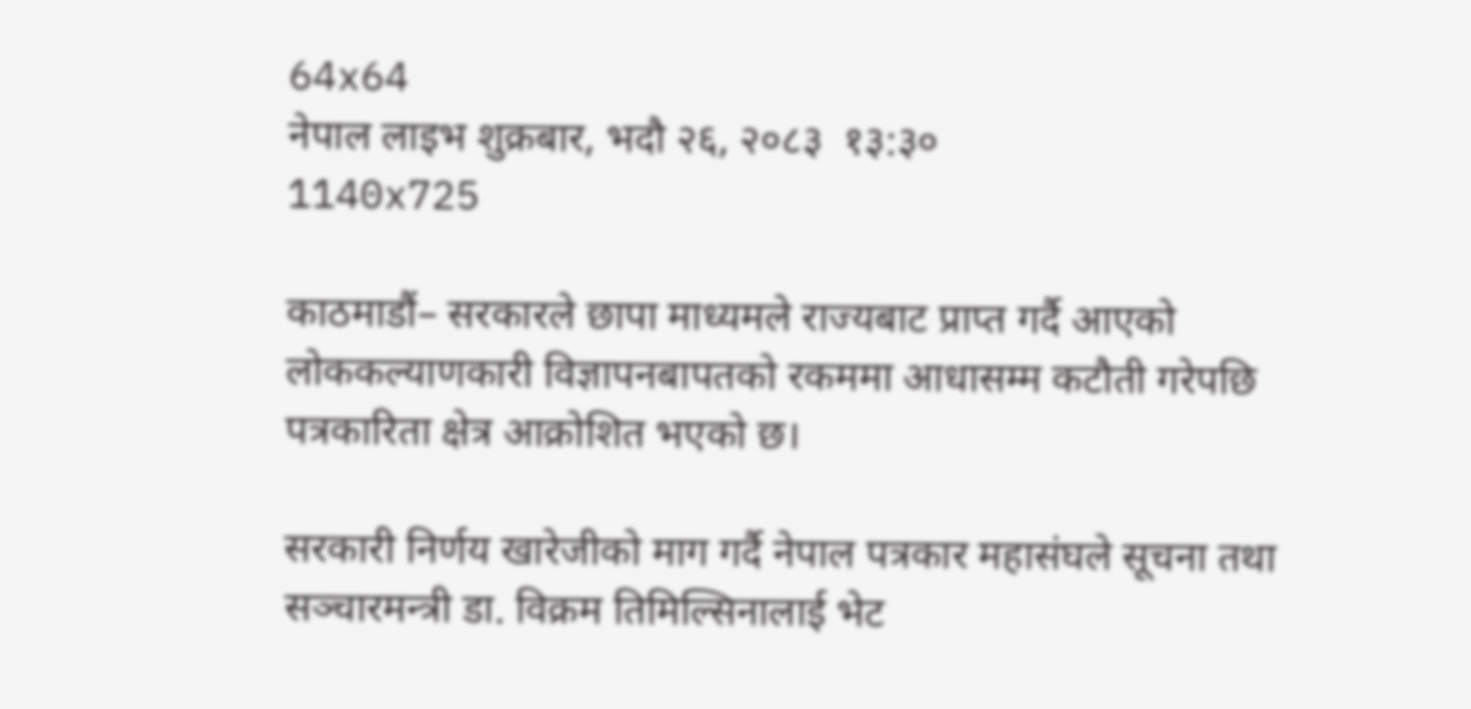64x64
नेपाल लाइभ शुक्रबार, भदौ २६, २०८३  १३:३०
1140x725

काठमाडौं– सरकारले छापा माध्यमले राज्यबाट प्राप्त गर्दै आएको लोककल्याणकारी विज्ञापनबापतको रकममा आधासम्म कटौती गरेपछि पत्रकारिता क्षेत्र आक्रोशित भएको छ।

सरकारी निर्णय खारेजीको माग गर्दै नेपाल पत्रकार महासंघले सूचना तथा सञ्चारमन्त्री डा. विक्रम तिमिल्सिनालाई भेट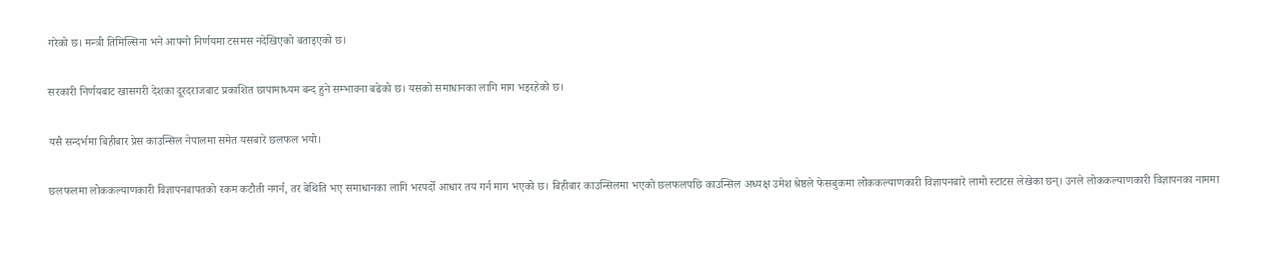गरेको छ। मन्त्री तिमिल्सिना भने आफ्नो निर्णयमा टसमस नदेखिएको बताइएको छ।

सरकारी निर्णयबाट खासगरी देशका दूरदराजबाट प्रकाशित छापामाध्यम बन्द हुने सम्भावना बढेको छ। यसको समाधानका लागि माग भइरहेको छ।

यसै सन्दर्भमा बिहीबार प्रेस काउन्सिल नेपालमा समेत यसबारे छलफल भयो।

छलफलमा लोककल्याणकारी विज्ञापनबापतको रकम कटौती नगर्न, तर बेथिति भए समाधानका लागि भरपर्दो आधार तय गर्न माग भएको छ। बिहीबार काउन्सिलमा भएको छलफलपछि काउन्सिल अध्यक्ष उमेश श्रेष्ठले फेसबुकमा लोककल्याणकारी विज्ञापनबारे लामो स्टाटस लेखेका छन्। उनले लोककल्याणकारी विज्ञापनका नाममा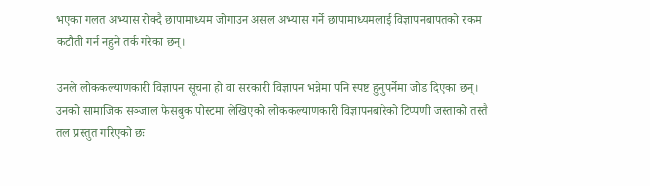भएका गलत अभ्यास रोक्दै छापामाध्यम जोगाउन असल अभ्यास गर्ने छापामाध्यमलाई विज्ञापनबापतको रकम कटौती गर्न नहुने तर्क गरेका छन्।

उनले लोककल्याणकारी विज्ञापन सूचना हो वा सरकारी विज्ञापन भन्नेमा पनि स्पष्ट हुनुपर्नेमा जोड दिएका छन्। उनको सामाजिक सञ्जाल फेसबुक पोस्टमा लेखिएको लोककल्याणकारी विज्ञापनबारेको टिप्पणी जस्ताको तस्तै तल प्रस्तुत गरिएको छः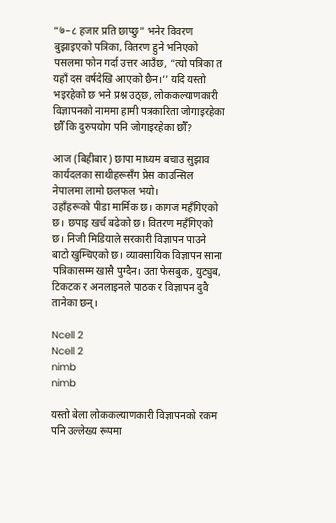“७–८ हजार प्रति छाप्छु” भनेर विवरण बुझाइएको पत्रिका, वितरण हुने भनिएको पसलमा फोन गर्दा उत्तर आउँछ, “त्यो पत्रिका त यहाँ दस वर्षदेखि आएको छैन।’’ यदि यस्तो भइरहेको छ भने प्रश्न उठ्छ, लोककल्याणकारी विज्ञापनको नाममा हामी पत्रकारिता जोगाइरहेका छौँ कि दुरुपयोग पनि जोगाइरहेका छौँ?

आज (बिहीबार) छापा माध्यम बचाउ सुझाव कार्यदलका साथीहरूसँग प्रेस काउन्सिल नेपालमा लामो छलफल भयो।
उहाँहरूको पीडा मार्मिक छ। कागज महँगिएको छ। छपाइ खर्च बढेको छ। वितरण महँगिएको छ। निजी मिडियाले सरकारी विज्ञापन पाउने बाटो खुम्चिएको छ। व्यावसायिक विज्ञापन साना पत्रिकासम्म खासै पुग्दैन। उता फेसबुक, युट्युब, टिकटक र अनलाइनले पाठक र विज्ञापन दुवै तानेका छन्।

Ncell 2
Ncell 2
nimb
nimb

यस्तो बेला लोककल्याणकारी विज्ञापनको रकम पनि उल्लेख्य रूपमा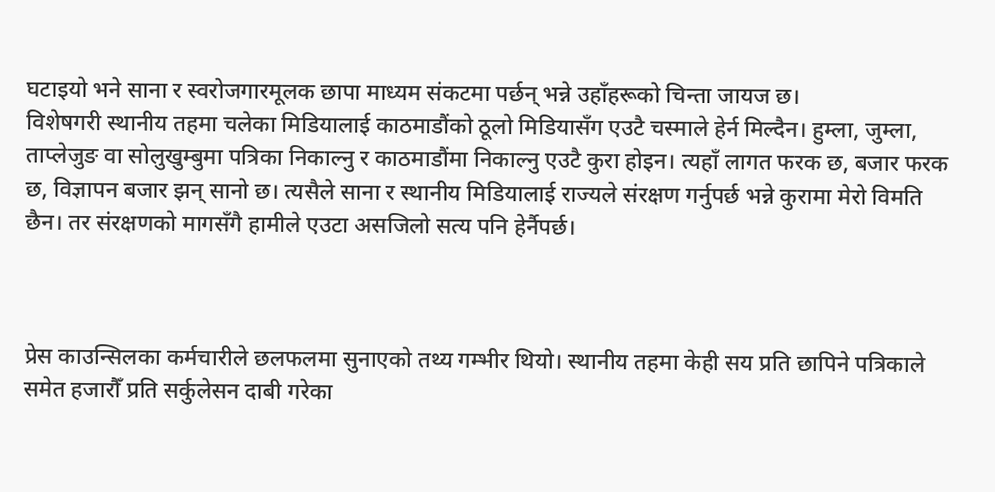घटाइयो भने साना र स्वरोजगारमूलक छापा माध्यम संकटमा पर्छन् भन्ने उहाँहरूको चिन्ता जायज छ।
विशेषगरी स्थानीय तहमा चलेका मिडियालाई काठमाडौंको ठूलो मिडियासँग एउटै चस्माले हेर्न मिल्दैन। हुम्ला, जुम्ला, ताप्लेजुङ वा सोलुखुम्बुमा पत्रिका निकाल्नु र काठमाडौंमा निकाल्नु एउटै कुरा होइन। त्यहाँ लागत फरक छ, बजार फरक छ, विज्ञापन बजार झन् सानो छ। त्यसैले साना र स्थानीय मिडियालाई राज्यले संरक्षण गर्नुपर्छ भन्ने कुरामा मेरो विमति छैन। तर संरक्षणको मागसँगै हामीले एउटा असजिलो सत्य पनि हेर्नैपर्छ।



प्रेस काउन्सिलका कर्मचारीले छलफलमा सुनाएको तथ्य गम्भीर थियो। स्थानीय तहमा केही सय प्रति छापिने पत्रिकाले समेत हजारौँ प्रति सर्कुलेसन दाबी गरेका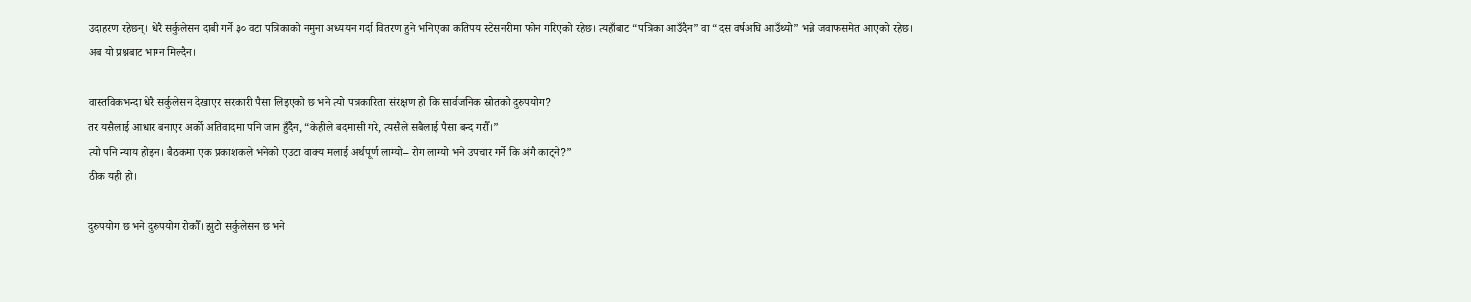उदाहरण रहेछन्। धेरै सर्कुलेसन दाबी गर्ने ३० वटा पत्रिकाको नमुना अध्ययन गर्दा वितरण हुने भनिएका कतिपय स्टेसनरीमा फोन गरिएको रहेछ। त्यहाँबाट “पत्रिका आउँदैन” वा “दस वर्षअघि आउँथ्यो” भन्ने जवाफसमेत आएको रहेछ।
अब यो प्रश्नबाट भाग्न मिल्दैन।

वास्तविकभन्दा धेरै सर्कुलेसन देखाएर सरकारी पैसा लिइएको छ भने त्यो पत्रकारिता संरक्षण हो कि सार्वजनिक स्रोतको दुरुपयोग?
तर यसैलाई आधार बनाएर अर्को अतिवादमा पनि जान हुँदैन, “केहीले बदमासी गरे, त्यसैले सबैलाई पैसा बन्द गरौँ।”
त्यो पनि न्याय होइन। बैठकमा एक प्रकाशकले भनेको एउटा वाक्य मलाई अर्थपूर्ण लाग्यो– रोग लाग्यो भने उपचार गर्ने कि अंगै काट्ने?”
ठीक यही हो।

दुरुपयोग छ भने दुरुपयोग रोकौँ। झुटो सर्कुलेसन छ भने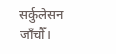सर्कुलेसन जाँचौँ।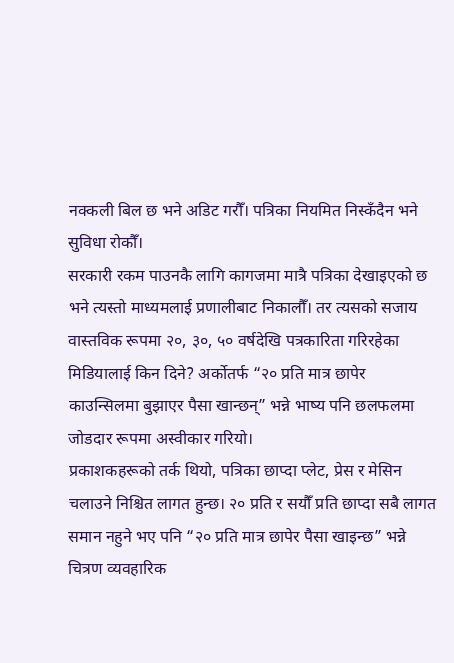नक्कली बिल छ भने अडिट गरौँ। पत्रिका नियमित निस्कँदैन भने सुविधा रोकौँ।
सरकारी रकम पाउनकै लागि कागजमा मात्रै पत्रिका देखाइएको छ भने त्यस्तो माध्यमलाई प्रणालीबाट निकालौँ। तर त्यसको सजाय वास्तविक रूपमा २०, ३०, ५० वर्षदेखि पत्रकारिता गरिरहेका मिडियालाई किन दिने? अर्कोतर्फ “२० प्रति मात्र छापेर काउन्सिलमा बुझाएर पैसा खान्छन्” भन्ने भाष्य पनि छलफलमा जोडदार रूपमा अस्वीकार गरियो।
प्रकाशकहरूको तर्क थियो, पत्रिका छाप्दा प्लेट, प्रेस र मेसिन चलाउने निश्चित लागत हुन्छ। २० प्रति र सयौँ प्रति छाप्दा सबै लागत समान नहुने भए पनि “२० प्रति मात्र छापेर पैसा खाइन्छ” भन्ने चित्रण व्यवहारिक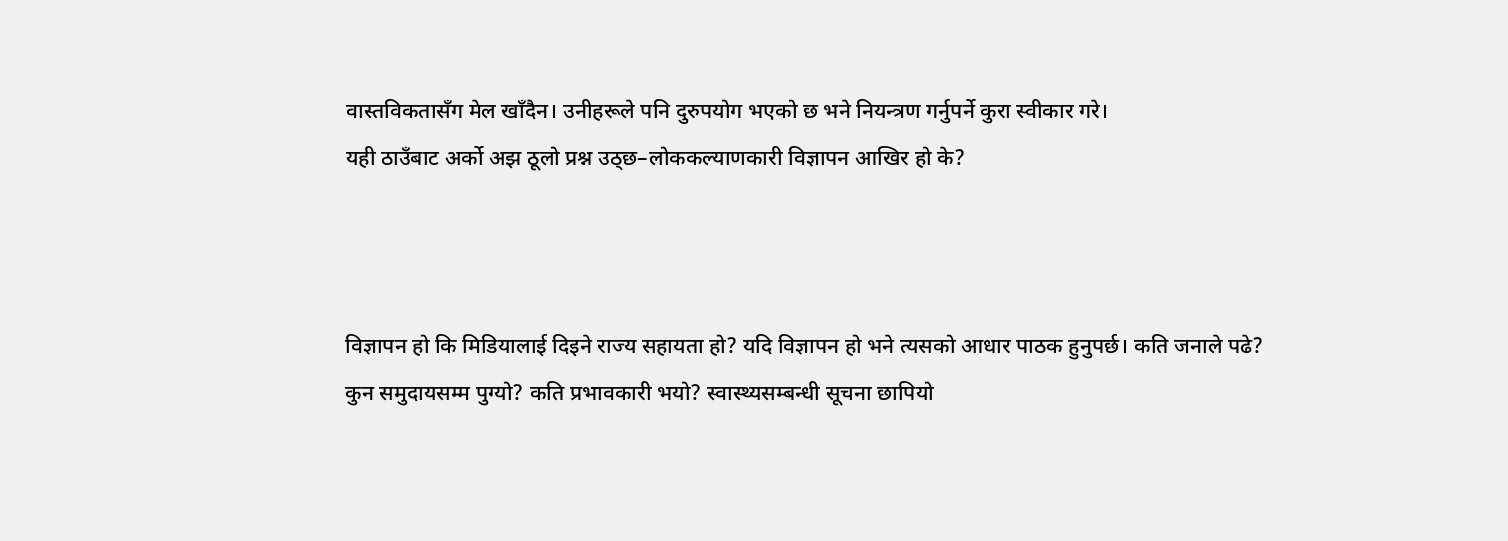वास्तविकतासँग मेल खाँदैन। उनीहरूले पनि दुरुपयोग भएको छ भने नियन्त्रण गर्नुपर्ने कुरा स्वीकार गरे।
यही ठाउँबाट अर्को अझ ठूलो प्रश्न उठ्छ–लोककल्याणकारी विज्ञापन आखिर हो के?



विज्ञापन हो कि मिडियालाई दिइने राज्य सहायता हो? यदि विज्ञापन हो भने त्यसको आधार पाठक हुनुपर्छ। कति जनाले पढे? कुन समुदायसम्म पुग्यो? कति प्रभावकारी भयो? स्वास्थ्यसम्बन्धी सूचना छापियो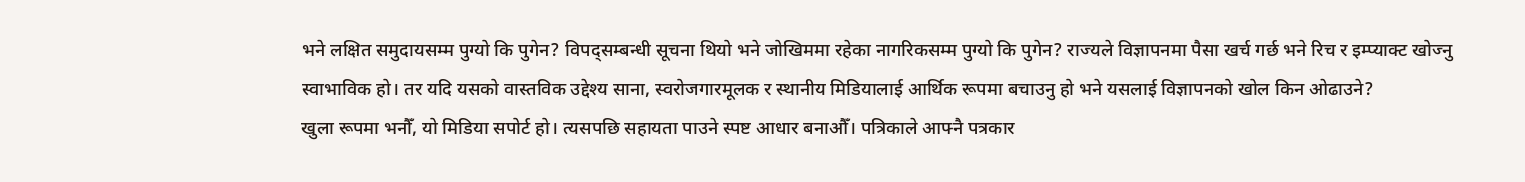भने लक्षित समुदायसम्म पुग्यो कि पुगेन? विपद्सम्बन्धी सूचना थियो भने जोखिममा रहेका नागरिकसम्म पुग्यो कि पुगेन? राज्यले विज्ञापनमा पैसा खर्च गर्छ भने रिच र इम्प्याक्ट खोज्नु स्वाभाविक हो। तर यदि यसको वास्तविक उद्देश्य साना, स्वरोजगारमूलक र स्थानीय मिडियालाई आर्थिक रूपमा बचाउनु हो भने यसलाई विज्ञापनको खोल किन ओढाउने?
खुला रूपमा भनौँ, यो मिडिया सपोर्ट हो। त्यसपछि सहायता पाउने स्पष्ट आधार बनाऔँ। पत्रिकाले आफ्नै पत्रकार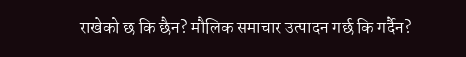राखेको छ कि छैन? मौलिक समाचार उत्पादन गर्छ कि गर्दैन?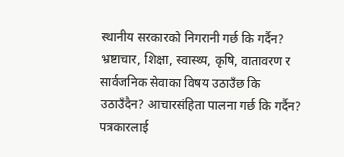स्थानीय सरकारको निगरानी गर्छ कि गर्दैन? भ्रष्टाचार, शिक्षा, स्वास्थ्य, कृषि, वातावरण र सार्वजनिक सेवाका विषय उठाउँछ कि उठाउँदैन? आचारसंहिता पालना गर्छ कि गर्दैन? पत्रकारलाई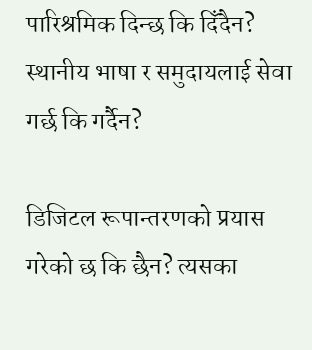पारिश्रमिक दिन्छ कि दिँदैन? स्थानीय भाषा र समुदायलाई सेवा गर्छ कि गर्दैन?

डिजिटल रूपान्तरणको प्रयास गरेको छ कि छैन? त्यसका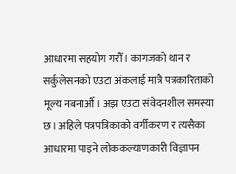आधारमा सहयोग गरौँ। कागजको थान र सर्कुलेसनको एउटा अंकलाई मात्रै पत्रकारिताको मूल्य नबनाऔँ। अझ एउटा संवेदनशील समस्या छ। अहिले पत्रपत्रिकाको वर्गीकरण र त्यसैका आधारमा पाइने लोककल्याणकारी विज्ञापन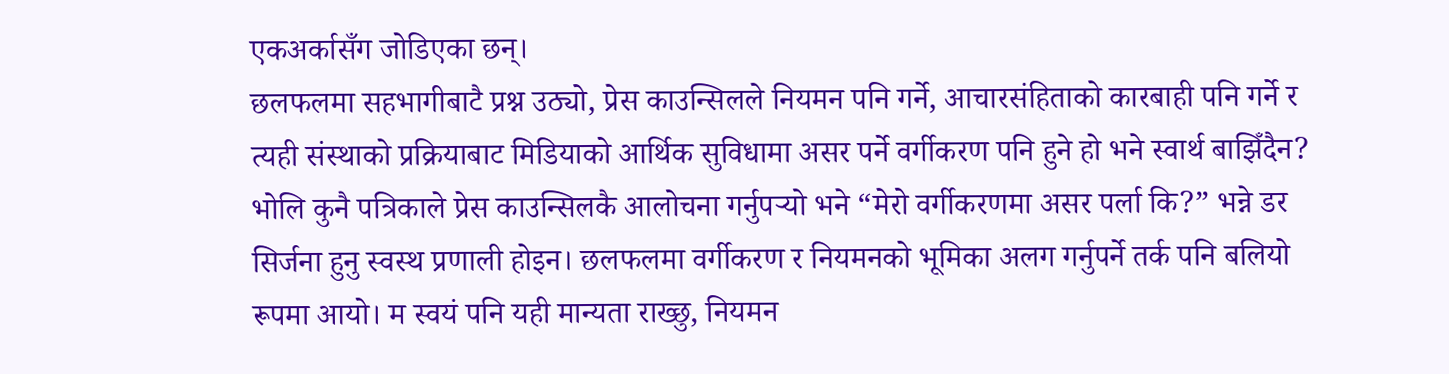एकअर्कासँग जोडिएका छन्।
छलफलमा सहभागीबाटै प्रश्न उठ्यो, प्रेस काउन्सिलले नियमन पनि गर्ने, आचारसंहिताको कारबाही पनि गर्ने र त्यही संस्थाको प्रक्रियाबाट मिडियाको आर्थिक सुविधामा असर पर्ने वर्गीकरण पनि हुने हो भने स्वार्थ बाझिँदैन? भोलि कुनै पत्रिकाले प्रेस काउन्सिलकै आलोचना गर्नुपर्‍यो भने “मेरो वर्गीकरणमा असर पर्ला कि?” भन्ने डर सिर्जना हुनु स्वस्थ प्रणाली होइन। छलफलमा वर्गीकरण र नियमनको भूमिका अलग गर्नुपर्ने तर्क पनि बलियो रूपमा आयो। म स्वयं पनि यही मान्यता राख्छु, नियमन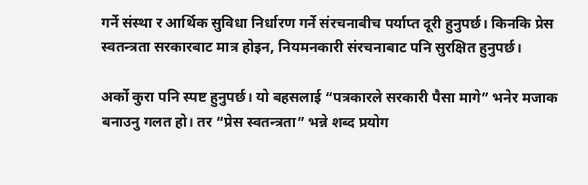गर्ने संस्था र आर्थिक सुविधा निर्धारण गर्ने संरचनाबीच पर्याप्त दूरी हुनुपर्छ। किनकि प्रेस स्वतन्त्रता सरकारबाट मात्र होइन, नियमनकारी संरचनाबाट पनि सुरक्षित हुनुपर्छ।

अर्को कुरा पनि स्पष्ट हुनुपर्छ। यो बहसलाई “पत्रकारले सरकारी पैसा मागे” भनेर मजाक बनाउनु गलत हो। तर “प्रेस स्वतन्त्रता” भन्ने शब्द प्रयोग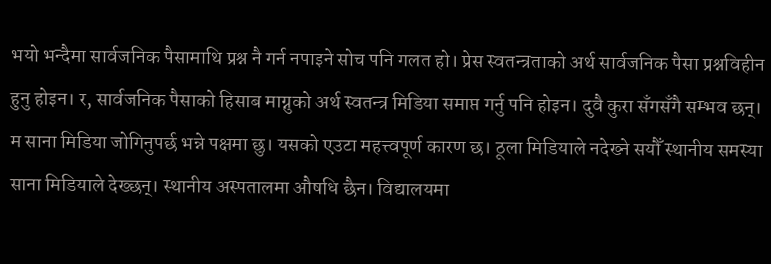भयो भन्दैमा सार्वजनिक पैसामाथि प्रश्न नै गर्न नपाइने सोच पनि गलत हो। प्रेस स्वतन्त्रताको अर्थ सार्वजनिक पैसा प्रश्नविहीन हुनु होइन। र, सार्वजनिक पैसाको हिसाब माग्नुको अर्थ स्वतन्त्र मिडिया समाप्त गर्नु पनि होइन। दुवै कुरा सँगसँगै सम्भव छन्।
म साना मिडिया जोगिनुपर्छ भन्ने पक्षमा छु। यसको एउटा महत्त्वपूर्ण कारण छ। ठूला मिडियाले नदेख्ने सयौँ स्थानीय समस्या साना मिडियाले देख्छन्। स्थानीय अस्पतालमा औषधि छैन। विद्यालयमा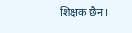शिक्षक छैन।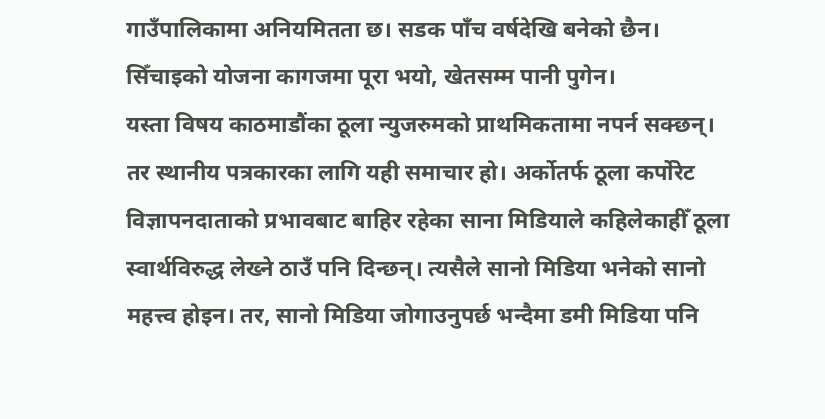गाउँपालिकामा अनियमितता छ। सडक पाँच वर्षदेखि बनेको छैन। सिँचाइको योजना कागजमा पूरा भयो, खेतसम्म पानी पुगेन।
यस्ता विषय काठमाडौंका ठूला न्युजरुमको प्राथमिकतामा नपर्न सक्छन्। तर स्थानीय पत्रकारका लागि यही समाचार हो। अर्कोतर्फ ठूला कर्पोरेट विज्ञापनदाताको प्रभावबाट बाहिर रहेका साना मिडियाले कहिलेकाहीँ ठूला स्वार्थविरुद्ध लेख्ने ठाउँ पनि दिन्छन्। त्यसैले सानो मिडिया भनेको सानो महत्त्व होइन। तर, सानो मिडिया जोगाउनुपर्छ भन्दैमा डमी मिडिया पनि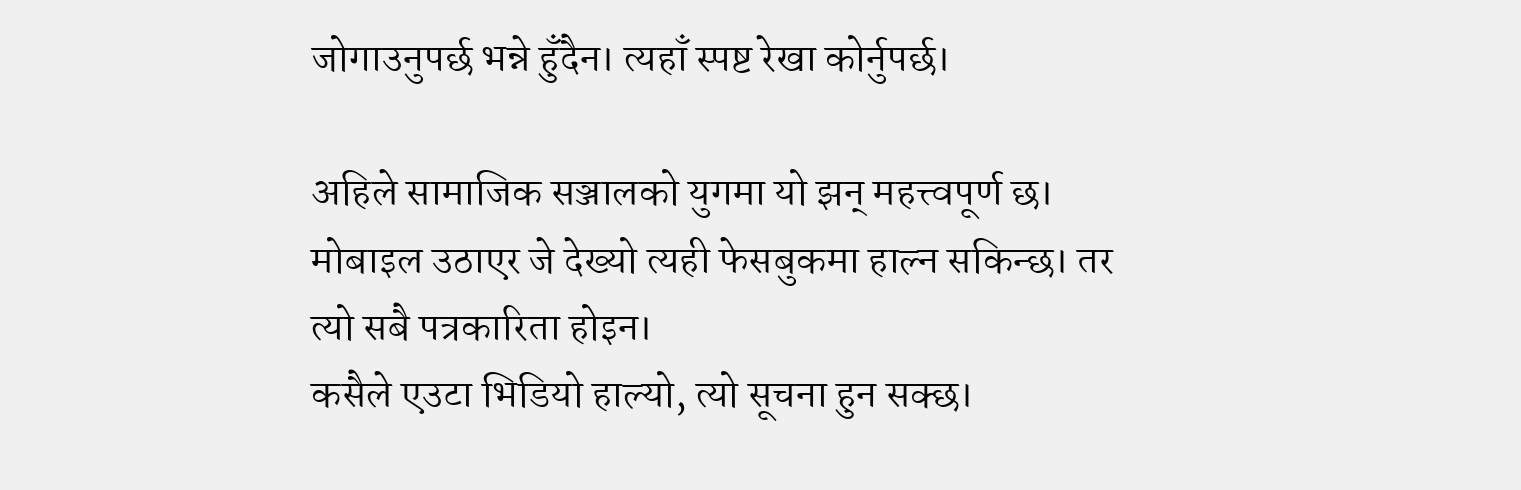जोगाउनुपर्छ भन्ने हुँदैन। त्यहाँ स्पष्ट रेखा कोर्नुपर्छ।

अहिले सामाजिक सञ्जालको युगमा यो झन् महत्त्वपूर्ण छ। मोबाइल उठाएर जे देख्यो त्यही फेसबुकमा हाल्न सकिन्छ। तर त्यो सबै पत्रकारिता होइन।
कसैले एउटा भिडियो हाल्यो, त्यो सूचना हुन सक्छ।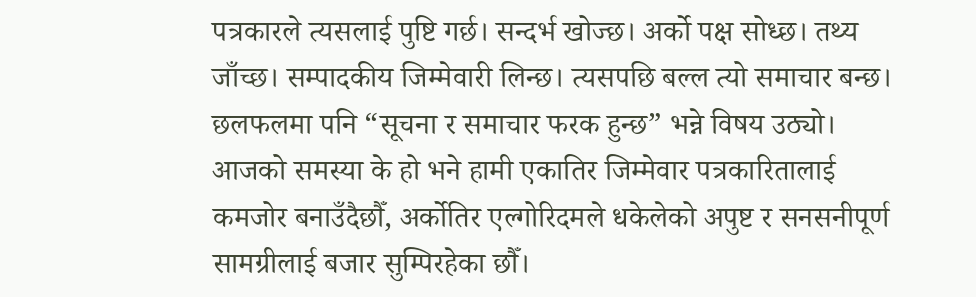पत्रकारले त्यसलाई पुष्टि गर्छ। सन्दर्भ खोज्छ। अर्को पक्ष सोध्छ। तथ्य जाँच्छ। सम्पादकीय जिम्मेवारी लिन्छ। त्यसपछि बल्ल त्यो समाचार बन्छ।
छलफलमा पनि “सूचना र समाचार फरक हुन्छ” भन्ने विषय उठ्यो। आजको समस्या के हो भने हामी एकातिर जिम्मेवार पत्रकारितालाई कमजोर बनाउँदैछौँ, अर्कोतिर एल्गोरिदमले धकेलेको अपुष्ट र सनसनीपूर्ण सामग्रीलाई बजार सुम्पिरहेका छौँ।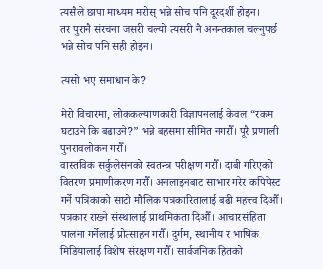त्यसैले छापा माध्यम मरोस् भन्ने सोच पनि दूरदर्शी होइन।
तर पुरानै संरचना जसरी चल्यो त्यसरी नै अनन्तकाल चल्नुपर्छ भन्ने सोच पनि सही होइन।

त्यसो भए समाधान के?

मेरो विचारमा, लोककल्याणकारी विज्ञापनलाई केवल “रकम घटाउने कि बढाउने?” भन्ने बहसमा सीमित नगरौँ। पूरै प्रणाली पुनरावलोकन गरौँ।
वास्तविक सर्कुलेसनको स्वतन्त्र परीक्षण गरौँ। दाबी गरिएको वितरण प्रमाणीकरण गरौँ। अनलाइनबाट साभार गरेर कपिपेस्ट गर्ने पत्रिकाको साटो मौलिक पत्रकारितालाई बढी महत्त्व दिऔँ। पत्रकार राख्ने संस्थालाई प्राथमिकता दिऔँ। आचारसंहिता पालना गर्नेलाई प्रोत्साहन गरौँ। दुर्गम, स्थानीय र भाषिक मिडियालाई विशेष संरक्षण गरौँ। सार्वजनिक हितको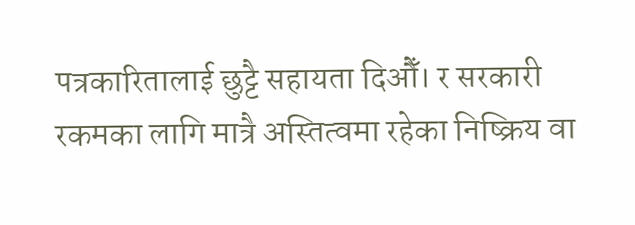पत्रकारितालाई छुट्टै सहायता दिऔँ। र सरकारी रकमका लागि मात्रै अस्तित्वमा रहेका निष्क्रिय वा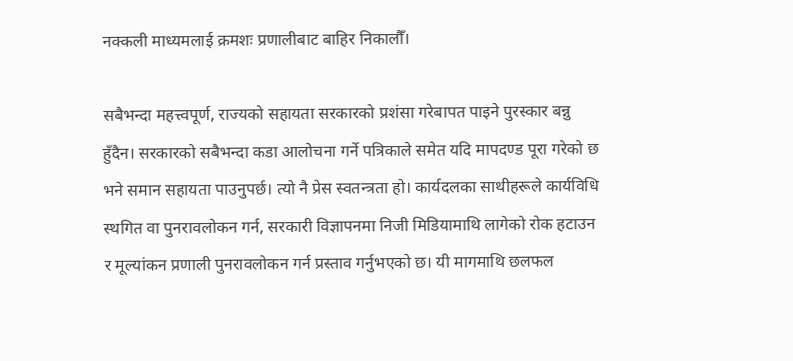नक्कली माध्यमलाई क्रमशः प्रणालीबाट बाहिर निकालौँ।

सबैभन्दा महत्त्वपूर्ण, राज्यको सहायता सरकारको प्रशंसा गरेबापत पाइने पुरस्कार बन्नु हुँदैन। सरकारको सबैभन्दा कडा आलोचना गर्ने पत्रिकाले समेत यदि मापदण्ड पूरा गरेको छ भने समान सहायता पाउनुपर्छ। त्यो नै प्रेस स्वतन्त्रता हो। कार्यदलका साथीहरूले कार्यविधि स्थगित वा पुनरावलोकन गर्न, सरकारी विज्ञापनमा निजी मिडियामाथि लागेको रोक हटाउन र मूल्यांकन प्रणाली पुनरावलोकन गर्न प्रस्ताव गर्नुभएको छ। यी मागमाथि छलफल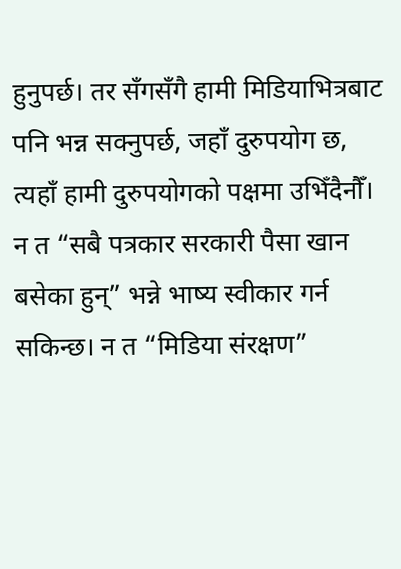हुनुपर्छ। तर सँगसँगै हामी मिडियाभित्रबाट पनि भन्न सक्नुपर्छ, जहाँ दुरुपयोग छ, त्यहाँ हामी दुरुपयोगको पक्षमा उभिँदैनौँ। न त “सबै पत्रकार सरकारी पैसा खान बसेका हुन्” भन्ने भाष्य स्वीकार गर्न सकिन्छ। न त “मिडिया संरक्षण”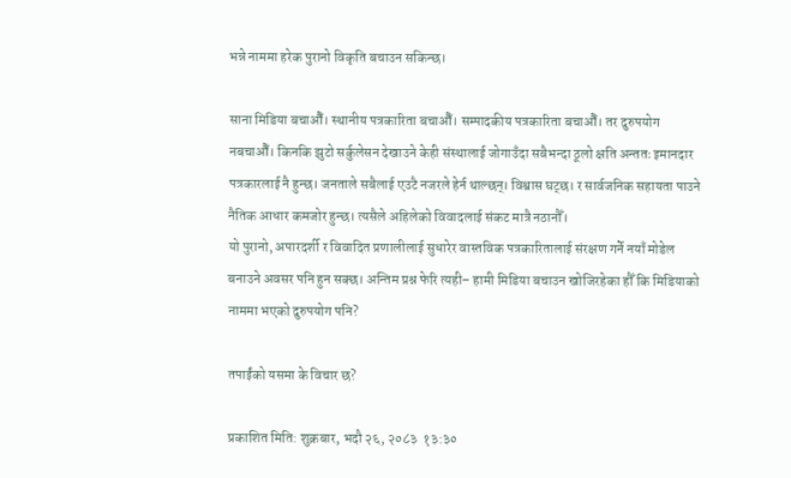भन्ने नाममा हरेक पुरानो विकृति बचाउन सकिन्छ।

साना मिडिया बचाऔँ। स्थानीय पत्रकारिता बचाऔँ। सम्पादकीय पत्रकारिता बचाऔँ। तर दुरुपयोग नबचाऔँ। किनकि झुटो सर्कुलेसन देखाउने केही संस्थालाई जोगाउँदा सबैभन्दा ठूलो क्षति अन्ततः इमानदार पत्रकारलाई नै हुन्छ। जनताले सबैलाई एउटै नजरले हेर्न थाल्छन्। विश्वास घट्छ। र सार्वजनिक सहायता पाउने नैतिक आधार कमजोर हुन्छ। त्यसैले अहिलेको विवादलाई संकट मात्रै नठानौँ।
यो पुरानो, अपारदर्शी र विवादित प्रणालीलाई सुधारेर वास्तविक पत्रकारितालाई संरक्षण गर्ने नयाँ मोडेल बनाउने अवसर पनि हुन सक्छ। अन्तिम प्रश्न फेरि त्यही– हामी मिडिया बचाउन खोजिरहेका हौँ कि मिडियाको नाममा भएको दुरुपयोग पनि?

तपाईंको यसमा के विचार छ?

प्रकाशित मिति: शुक्रबार, भदौ २६, २०८३  १३:३०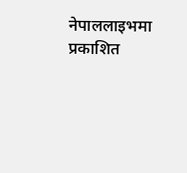नेपाललाइभमा प्रकाशित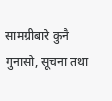सामग्रीबारे कुनै गुनासो, सूचना तथा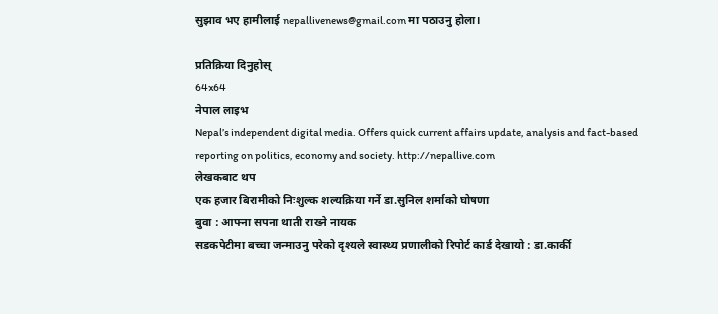सुझाव भए हामीलाई nepallivenews@gmail.com मा पठाउनु होला।

प्रतिक्रिया दिनुहोस्
64x64
नेपाल लाइभ
Nepal’s independent digital media. Offers quick current affairs update, analysis and fact-based reporting on politics, economy and society. http://nepallive.com
लेखकबाट थप
एक हजार बिरामीको निःशुल्क शल्यक्रिया गर्ने डा.सुनिल शर्माको घोषणा
बुवा : आफ्ना सपना थाती राख्ने नायक
सडकपेटीमा बच्चा जन्माउनु परेको दृश्यले स्वास्थ्य प्रणालीको रिपोर्ट कार्ड देखायो : डा.कार्की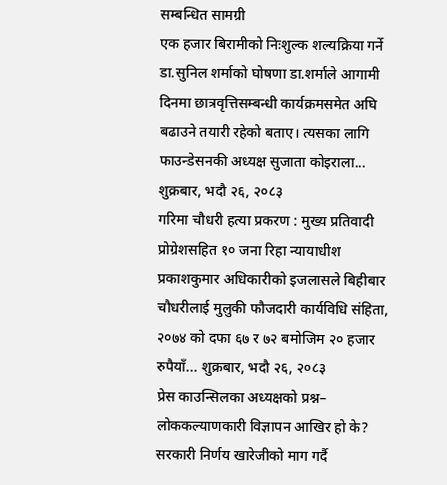सम्बन्धित सामग्री
एक हजार बिरामीको निःशुल्क शल्यक्रिया गर्ने डा.सुनिल शर्माको घोषणा डा.शर्माले आगामी दिनमा छात्रवृत्तिसम्बन्धी कार्यक्रमसमेत अघि बढाउने तयारी रहेको बताए। त्यसका लागि फाउन्डेसनकी अध्यक्ष सुजाता कोइराला... शुक्रबार, भदौ २६, २०८३
गरिमा चौधरी हत्या प्रकरण : मुख्य प्रतिवादी प्रोग्रेशसहित १० जना रिहा न्यायाधीश प्रकाशकुमार अधिकारीको इजलासले बिहीबार चौधरीलाई मुलुकी फौजदारी कार्यविधि संहिता, २०७४ को दफा ६७ र ७२ बमोजिम २० हजार रुपैयाँ... शुक्रबार, भदौ २६, २०८३
प्रेस काउन्सिलका अध्यक्षको प्रश्न– लोककल्याणकारी विज्ञापन आखिर हो के? सरकारी निर्णय खारेजीको माग गर्दै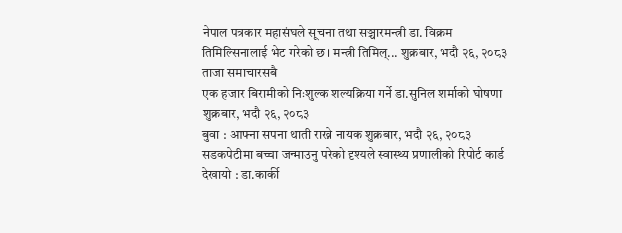नेपाल पत्रकार महासंघले सूचना तथा सञ्चारमन्त्री डा. विक्रम तिमिल्सिनालाई भेट गरेको छ। मन्त्री तिमिल्... शुक्रबार, भदौ २६, २०८३
ताजा समाचारसबै
एक हजार बिरामीको निःशुल्क शल्यक्रिया गर्ने डा.सुनिल शर्माको घोषणा शुक्रबार, भदौ २६, २०८३
बुवा : आफ्ना सपना थाती राख्ने नायक शुक्रबार, भदौ २६, २०८३
सडकपेटीमा बच्चा जन्माउनु परेको दृश्यले स्वास्थ्य प्रणालीको रिपोर्ट कार्ड देखायो : डा.कार्की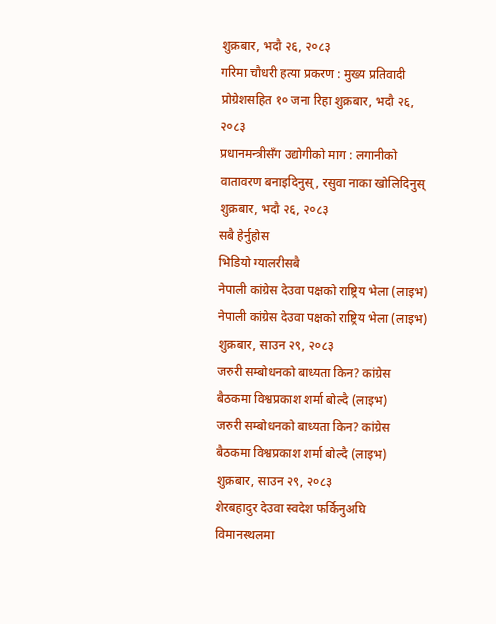शुक्रबार, भदौ २६, २०८३
गरिमा चौधरी हत्या प्रकरण : मुख्य प्रतिवादी प्रोग्रेशसहित १० जना रिहा शुक्रबार, भदौ २६, २०८३
प्रधानमन्त्रीसँग उद्योगीको माग : लगानीको वातावरण बनाइदिनुस्, रसुवा नाका खोलिदिनुस् शुक्रबार, भदौ २६, २०८३
सबै हेर्नुहोस
भिडियो ग्यालरीसबै
नेपाली कांग्रेस देउवा पक्षको राष्ट्रिय भेला (लाइभ)
नेपाली कांग्रेस देउवा पक्षको राष्ट्रिय भेला (लाइभ) शुक्रबार, साउन २९, २०८३
जरुरी सम्बोधनको बाध्यता किन? कांग्रेस बैठकमा विश्वप्रकाश शर्मा बोल्दै (लाइभ)
जरुरी सम्बोधनको बाध्यता किन? कांग्रेस बैठकमा विश्वप्रकाश शर्मा बोल्दै (लाइभ) शुक्रबार, साउन २९, २०८३
शेरबहादुर देउवा स्वदेश फर्किनुअघि विमानस्थलमा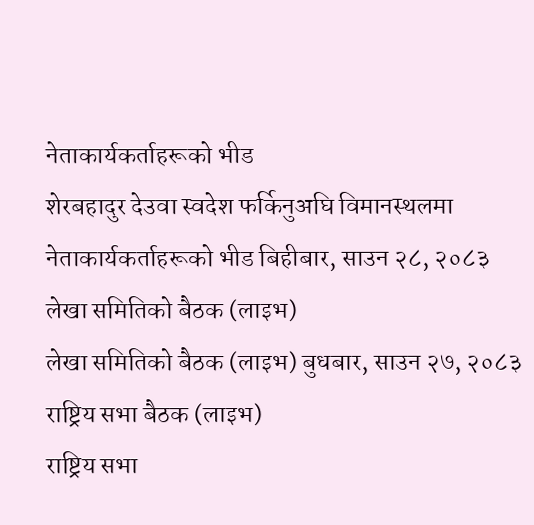नेताकार्यकर्ताहरूको भीड
शेरबहादुर देउवा स्वदेश फर्किनुअघि विमानस्थलमा नेताकार्यकर्ताहरूको भीड बिहीबार, साउन २८, २०८३
लेखा समितिको बैठक (लाइभ)
लेखा समितिको बैठक (लाइभ) बुधबार, साउन २७, २०८३
राष्ट्रिय सभा बैठक (लाइभ)
राष्ट्रिय सभा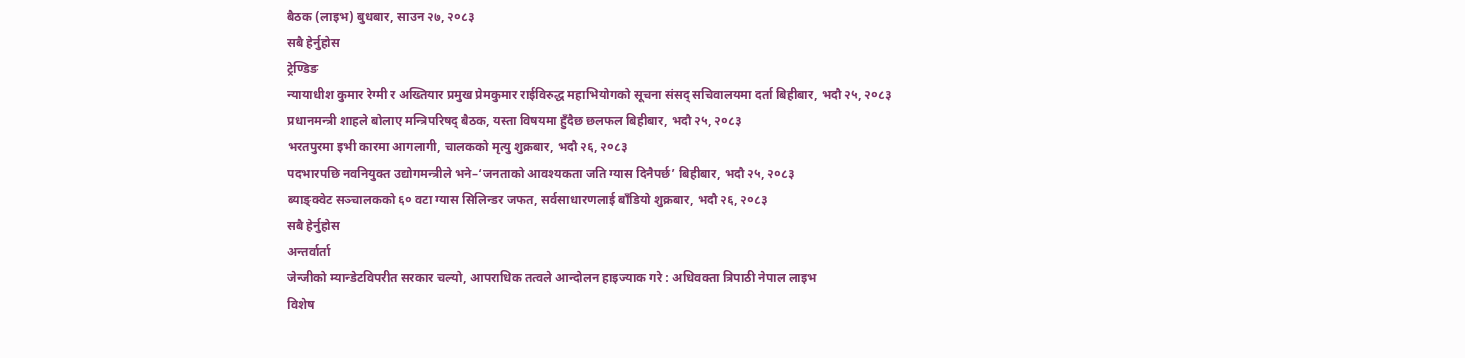बैठक (लाइभ) बुधबार, साउन २७, २०८३
सबै हेर्नुहोस
ट्रेण्डिङ
न्यायाधीश कुमार रेग्मी र अख्तियार प्रमुख प्रेमकुमार राईविरुद्ध महाभियोगको सूचना संसद् सचिवालयमा दर्ता बिहीबार, भदौ २५, २०८३
प्रधानमन्त्री शाहले बोलाए मन्त्रिपरिषद् बैठक, यस्ता विषयमा हुँदैछ छलफल बिहीबार, भदौ २५, २०८३
भरतपुरमा इभी कारमा आगलागी, चालकको मृत्यु शुक्रबार, भदौ २६, २०८३
पदभारपछि नवनियुक्त उद्योगमन्त्रीले भने–‘जनताको आवश्यकता जति ग्यास दिनैपर्छ’ बिहीबार, भदौ २५, २०८३
ब्याङ्क्वेट सञ्चालकको ६० वटा ग्यास सिलिन्डर जफत, सर्वसाधारणलाई बाँडियो शुक्रबार, भदौ २६, २०८३
सबै हेर्नुहोस
अन्तर्वार्ता
जेन्जीको म्यान्डेटविपरीत सरकार चल्यो, आपराधिक तत्वले आन्दोलन हाइज्याक गरे : अधिवक्ता त्रिपाठी नेपाल लाइभ
विशेष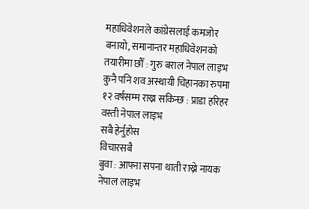महाधिवेशनले कांग्रेसलाई कमजोर बनायो, समानान्तर महाधिवेशनको तयारीमा छौँ : गुरु बराल नेपाल लाइभ
कुनै पनि शव अस्थायी चिहानका रुपमा १२ वर्षसम्म राख्न सकिन्छ : प्राडा हरिहर वस्ती नेपाल लाइभ
सबै हेर्नुहोस
विचारसबै
बुवा : आफ्ना सपना थाती राख्ने नायक नेपाल लाइभ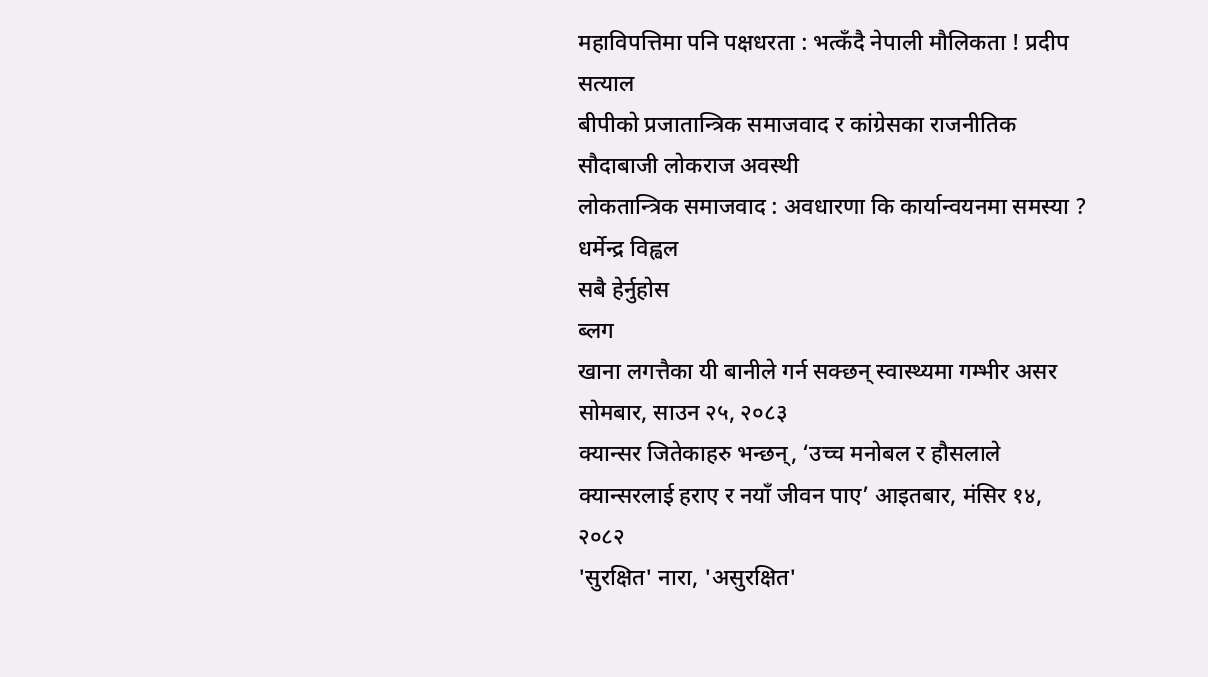महाविपत्तिमा पनि पक्षधरता : भत्कँदै नेपाली मौलिकता ! प्रदीप सत्याल
बीपीको प्रजातान्त्रिक समाजवाद र कांग्रेसका राजनीतिक सौदाबाजी लोकराज अवस्थी
लोकतान्त्रिक समाजवाद : अवधारणा कि कार्यान्वयनमा समस्या ? धर्मेन्द्र विह्वल
सबै हेर्नुहोस
ब्लग
खाना लगत्तैका यी बानीले गर्न सक्छन् स्वास्थ्यमा गम्भीर असर सोमबार, साउन २५, २०८३
क्यान्सर जितेकाहरु भन्छन्, ‘उच्च मनोबल र हौसलाले क्यान्सरलाई हराए र नयाँ जीवन पाए’ आइतबार, मंसिर १४, २०८२
'सुरक्षित' नारा, 'असुरक्षित'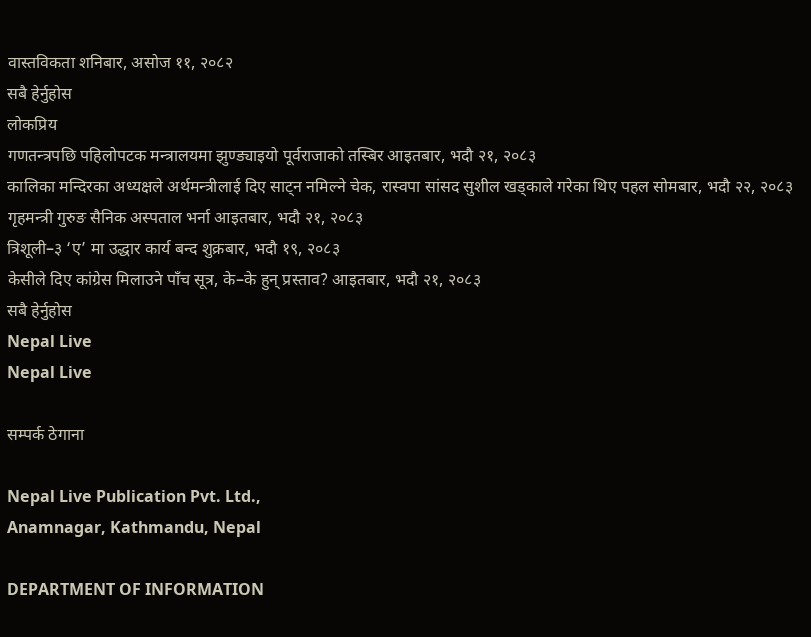वास्तविकता शनिबार, असोज ११, २०८२
सबै हेर्नुहोस
लोकप्रिय
गणतन्त्रपछि पहिलोपटक मन्त्रालयमा झुण्ड्याइयो पूर्वराजाको तस्बिर आइतबार, भदौ २१, २०८३
कालिका मन्दिरका अध्यक्षले अर्थमन्त्रीलाई दिए साट्न नमिल्ने चेक, रास्वपा सांसद सुशील खड्काले गरेका थिए पहल सोमबार, भदौ २२, २०८३
गृहमन्त्री गुरुङ सैनिक अस्पताल भर्ना आइतबार, भदौ २१, २०८३
त्रिशूली–३ ‘ए’ मा उद्धार कार्य बन्द शुक्रबार, भदौ १९, २०८३
केसीले दिए कांग्रेस मिलाउने पाँच सूत्र, के–के हुन् प्रस्ताव? आइतबार, भदौ २१, २०८३
सबै हेर्नुहोस
Nepal Live
Nepal Live

सम्पर्क ठेगाना

Nepal Live Publication Pvt. Ltd.,
Anamnagar, Kathmandu, Nepal

DEPARTMENT OF INFORMATION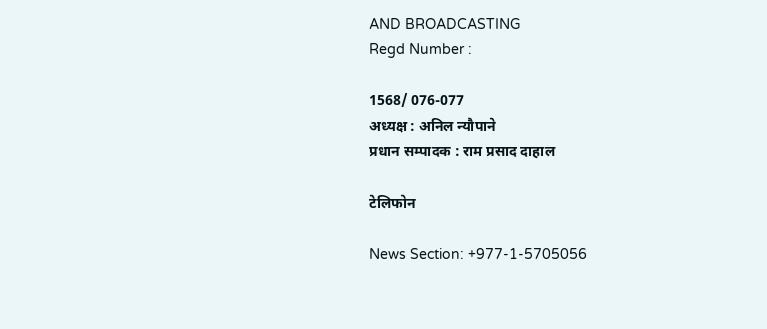AND BROADCASTING
Regd Number :

1568/ 076-077
अध्यक्ष : अनिल न्यौपाने
प्रधान सम्पादक : राम प्रसाद दाहाल

टेलिफोन

News Section: +977-1-5705056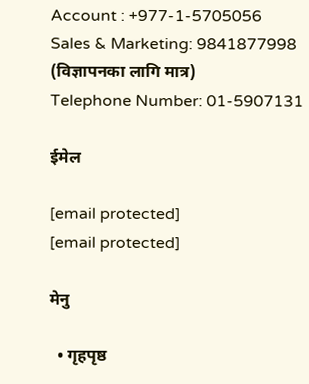Account : +977-1-5705056
Sales & Marketing: 9841877998 (विज्ञापनका लागि मात्र)
Telephone Number: 01-5907131

ईमेल

[email protected]
[email protected]

मेनु

  • गृहपृष्ठ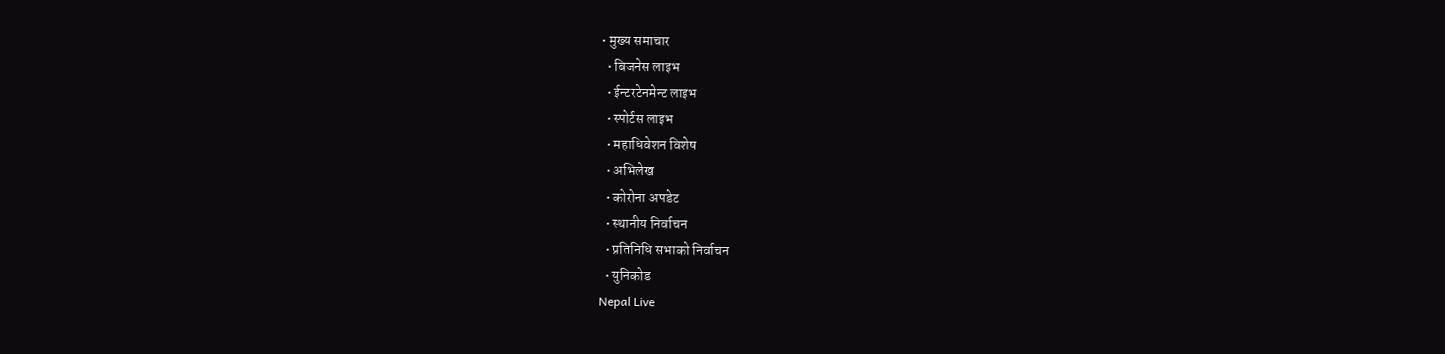• मुख्य समाचार
  • बिजनेस लाइभ
  • ईन्टरटेनमेन्ट लाइभ
  • स्पोर्टस लाइभ
  • महाधिवेशन विशेष
  • अभिलेख
  • कोरोना अपडेट
  • स्थानीय निर्वाचन
  • प्रतिनिधि सभाको निर्वाचन
  • युनिकोड
Nepal Live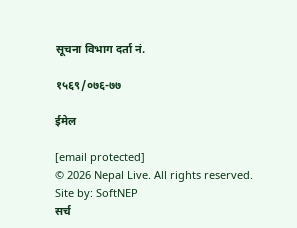सूचना विभाग दर्ता नं.

१५६९/०७६-७७

ईमेल

[email protected]
© 2026 Nepal Live. All rights reserved. Site by: SoftNEP
सर्च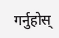गर्नुहोस्